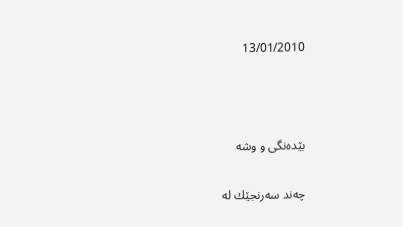13/01/2010



بێده‌نگی و وشه‌

چه‌ند سه‌رنجێك له‌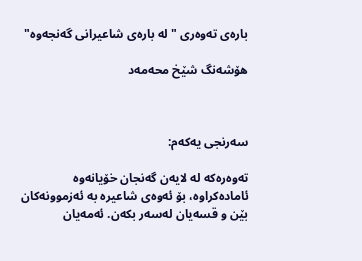باره‌ی ته‌وه‌ری "له‌ باره‌ی شاعیرانی گه‌نجه‌وه‌"

هۆشه‌نگ شێخ محه‌مه‌د



سه‌رنجی یه‌كه‌م:

ته‌وه‌ره‌كه‌ له‌ لایه‌ن گه‌نجان خۆیانه‌وه‌ ئاماده‌كراوه‌، بۆ ئه‌وه‌ی شاعیره‌ به‌ ئه‌زموونه‌كان بێن و قسه‌یان له‌سه‌ر بكه‌ن. ئه‌مه‌یان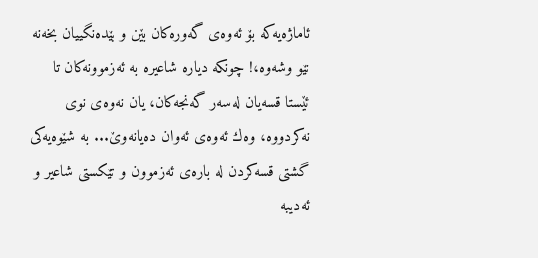ئاماژه‌یه‌كه‌ بۆ ئه‌وه‌ی گه‌وره‌كان بێن و بێده‌نگییان بخه‌نه‌ نێو وشه‌وه‌،! چونكه‌ دیاره‌ شاعیره‌ به‌ ئه‌زموونه‌كان تا ئێستا قسه‌یان له‌سه‌ر گه‌نجه‌كان، یان نه‌وه‌ی نوی نه‌كردووه‌، وه‌ك ئه‌وه‌ی ئه‌وان ده‌یانه‌وێ... به‌ شێوه‌یه‌كی گشتی قسه‌كردن له‌ باره‌ی ئه‌زموون و تێكستی شاعیر و ئه‌دیبه‌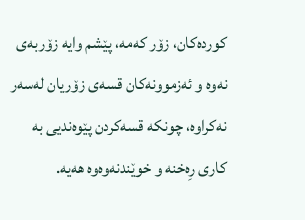كورده‌كان، زۆر كه‌مه‌، پێشم وایه‌ زۆربه‌ی نه‌وه‌ و ئه‌زموونه‌كان قسه‌ی زۆریان له‌سه‌ر نه‌كراوه‌، چونكه‌ قسه‌كردن پێوه‌ندیی به‌ كاری رِه‌خنه‌ و خوێندنه‌وه‌وه‌ هه‌یه‌.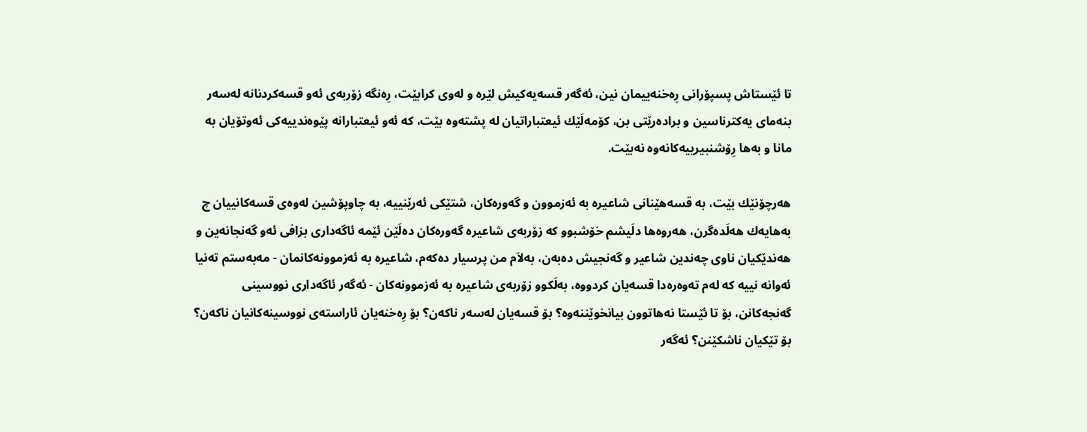تا ئێستاش پسپۆرانی رِه‌خنه‌ییمان نین، ئه‌گه‌ر قسه‌یه‌كیش لێره‌ و له‌وی كرابێت، رِه‌نگه‌ زۆربه‌ی ئه‌و قسه‌كردنانه‌ له‌سه‌ر بنه‌مای یه‌كترناسین و براده‌رێتی بن، كۆمه‌لَێك ئیعتباراتیان له‌ پشته‌وه‌ بێت، كه‌ ئه‌و ئیعتبارانه‌ پێوه‌ندییه‌كی ئه‌وتۆیان به‌ مانا و به‌ها رِۆشنبیرییه‌كانه‌وه‌ نه‌بێت.

هه‌رچۆنێك بێت، به‌ قسه‌هێنانی شاعیره‌ به‌ ئه‌زموون و گه‌وره‌كان، شتێكی ئه‌رێنییه‌، به‌ چاوپۆشین له‌وه‌ی قسه‌كانییان چ به‌هایه‌ك هه‌لَده‌گرن، هه‌روه‌ها دلَیشم خۆشبوو كه‌ زۆربه‌ی شاعیره‌ گه‌وره‌كان ده‌لَێن ئێمه‌ ئاگه‌داری بزافی ئه‌و گه‌نجانه‌ین و هه‌ندێكیان ناوی چه‌ندین شاعیر و گه‌نجیش ده‌به‌ن، به‌لاَم من پرسیار ده‌كه‌م، شاعیره‌ به‌ ئه‌زموونه‌كانمان - مه‌به‌ستم ته‌نیا ئه‌وانه‌ نییه‌ كه‌ له‌م ته‌وه‌ره‌دا قسه‌یان كردووه‌، به‌لَكوو زۆربه‌ی شاعیره‌ به‌ ئه‌زموونه‌كان - ئه‌گه‌ر ئاگه‌داری نووسینی گه‌نجه‌كانن، بۆ تا ئێستا نه‌هاتوون بیانخوێننه‌وه‌؟ بۆ قسه‌یان له‌سه‌ر ناكه‌ن؟ بۆ رِه‌خنه‌یان ئاراسته‌ی نووسینه‌كانیان ناكه‌ن؟ بۆ تێكیان ناشكێنن؟ ئه‌گه‌ر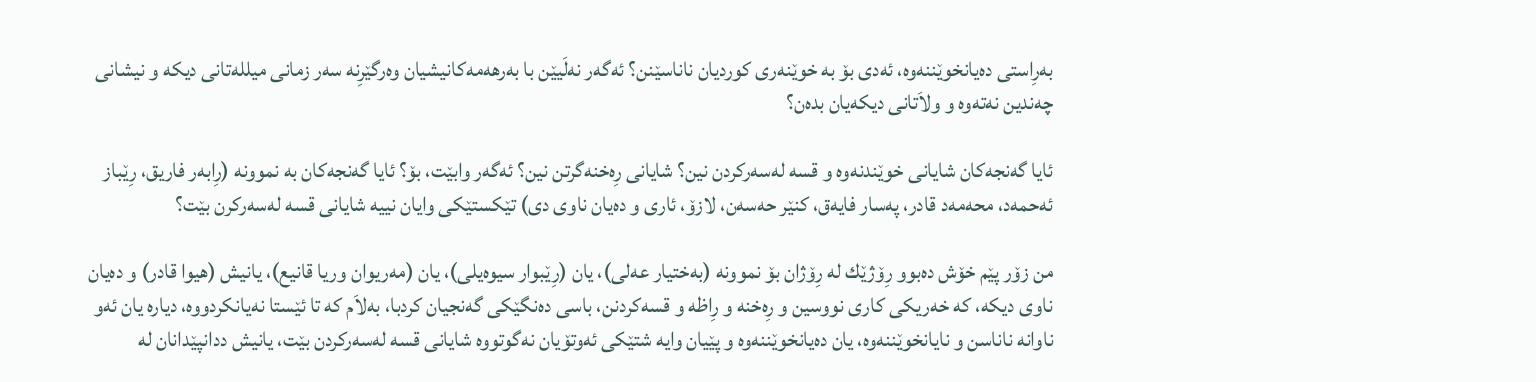به‌رِاستی ده‌یانخوێننه‌وه‌، ئه‌دی بۆ به‌ خوێنه‌ری كوردیان ناناسێنن؟ ئه‌گه‌ر نه‌لَیێن با به‌رهه‌مه‌كانیشیان وه‌رگێرِنه‌ سه‌ر زمانی میلله‌تانی دیكه‌ و نیشانی چه‌ندین نه‌ته‌وه‌ و ولاَتانی دیكه‌یان بده‌ن؟

ئایا گه‌نجه‌كان شایانی خوێندنه‌وه‌ و قسه‌ له‌سه‌ركردن نین؟ شایانی رِه‌خنه‌گرتن نین؟ ئه‌گه‌ر وابێت، بۆ؟ ئایا گه‌نجه‌كان به‌ نموونه‌ (رِابه‌ر فاریق، رِێباز ئه‌حمه‌د، محه‌مه‌د قادر، په‌سار فایه‌ق، كنێر حه‌سه‌ن، لازۆ، ئاری و ده‌یان ناوی دی) تێكستێكی وایان نییه‌ شایانی قسه‌ له‌سه‌ركرن بێت؟

من زۆر پێم خۆش ده‌بوو رِۆژێك له‌ رِۆژان بۆ نموونه‌ (به‌ختیار عه‌لی)، یان (رِێبوار سیوه‌یلی)، یان (مه‌ریوان وریا قانیع)، یانیش (هیوا قادر) و ده‌یان ناوی دیكه‌، كه‌ خه‌ریكی كاری نووسین و رِه‌خنه‌ و رِاظه‌ و قسه‌كردنن، باسی ده‌نگێكی گه‌نجیان كردبا، به‌لاَم كه‌ تا ئێستا نه‌یانكردووه‌، دیاره‌ یان ئه‌و ناوانه‌ ناناسن و نایانخوێننه‌وه‌، یان ده‌یانخوێننه‌وه‌ و پێیان وایه‌ شتێكی ئه‌وتۆیان نه‌گوتووه‌ شایانی قسه‌ له‌سه‌ركردن بێت، یانیش ددانپێدانان له‌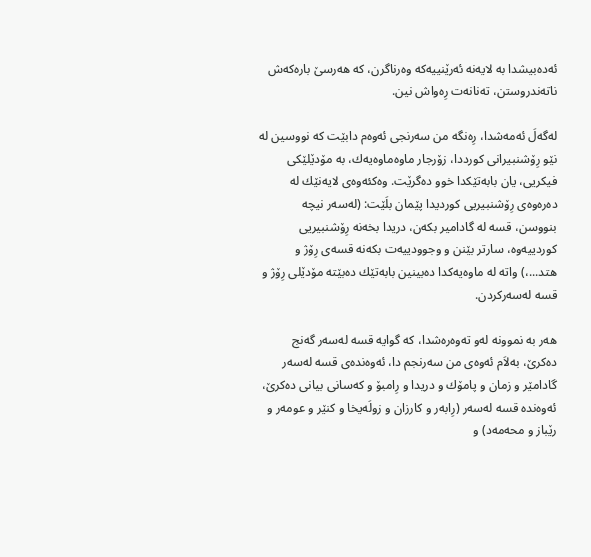ئه‌ده‌بیشدا به‌ لایه‌نه‌ ئه‌رێنییه‌كه‌ وه‌رناگرن، كه‌ هه‌رسێ باره‌كه‌ش ناته‌ندروستن، ته‌نانه‌ت رِه‌واش نین.

له‌گه‌لَ ئه‌مه‌شدا، رِه‌نگه‌ من سه‌رنجی ئه‌وه‌م دابێت كه‌ نووسین له‌ نێو رِۆشنبیرانی كورددا، زۆرجار ماوه‌ماوه‌یه‌ك، به‌ مۆدێلێكی فیكریی، یان بابه‌تێكدا خوو ده‌گرێت. وه‌كئه‌وه‌ی لایه‌نێك له‌ ده‌ره‌وه‌ی رِۆشنبیریی كوردیدا پێمان بلَێت: (له‌سه‌ر نیچه‌ بنووسن، قسه‌ له‌ گادامیر بكه‌ن، دریدا بخه‌نه‌ رِۆشنبیریی كوردییه‌وه‌، سارتر بێنن و وجوودییه‌ت بكه‌نه‌ قسه‌ی رِۆژ و هتد...،) واته‌ له‌ ماوه‌یه‌كدا ده‌بینین بابه‌تێك ده‌بێته‌ مۆدێلی رِۆژ و قسه‌ له‌سه‌ركردن.

هه‌ر به‌ نموونه‌ له‌و ته‌وه‌ره‌شدا، كه‌ گوایه‌ قسه‌ له‌سه‌ر گه‌نج ده‌كرێ، به‌لاَم ئه‌وه‌ی من سه‌رنجم دا، ئه‌وه‌نده‌ی قسه‌ له‌سه‌ر گادامێر و زمان و پامۆك و دریدا و رِامبۆ و كه‌سانی بیانی ده‌كرێ، ئه‌وه‌نده‌ قسه‌ له‌سه‌ر (رِابه‌ر و كارزان و زولَه‌یخا و كنێر و عومه‌ر و رێباز و محه‌مه‌د) و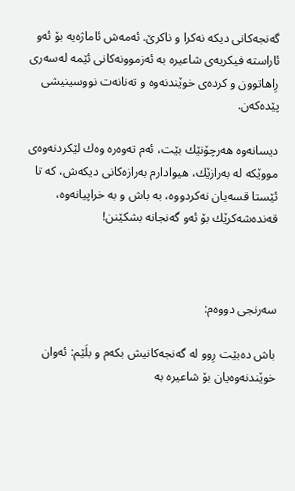گه‌نجه‌كانی دیكه‌ نه‌كرا و ناكرێ. ئه‌مه‌ش ئاماژه‌یه‌ بۆ ئه‌و ئاراسته‌ فیكریه‌ی شاعیره‌ به‌ ئه‌زموونه‌كانی ئێمه‌ له‌سه‌ری رِاهاتوون و كرده‌ی خوێندنه‌وه‌ و ته‌نانه‌ت نووسینیشی پێده‌كه‌ن.

دیسانه‌وه‌ هه‌رچۆنێك بێت، ئه‌م ته‌وه‌ره‌ وه‌ك لێكردنه‌وه‌ی مووێكه‌ له‌ به‌رازێك، هیوادارم به‌رازه‌كانی دیكه‌ش، كه‌ تا ئێستا قسه‌یان نه‌كردووه‌، به‌ باش و به‌ خراپیانه‌وه‌، قه‌نده‌شه‌كرێك بۆ ئه‌و گه‌نجانه‌ بشكێنن!



سه‌رنجی دووه‌م:

باش ده‌بێت رِوو له‌ گه‌نجه‌كانیش بكه‌م و بلَێم: ئه‌وان خوێندنه‌وه‌یان بۆ شاعیره‌ به‌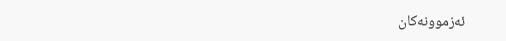ئه‌زموونه‌كان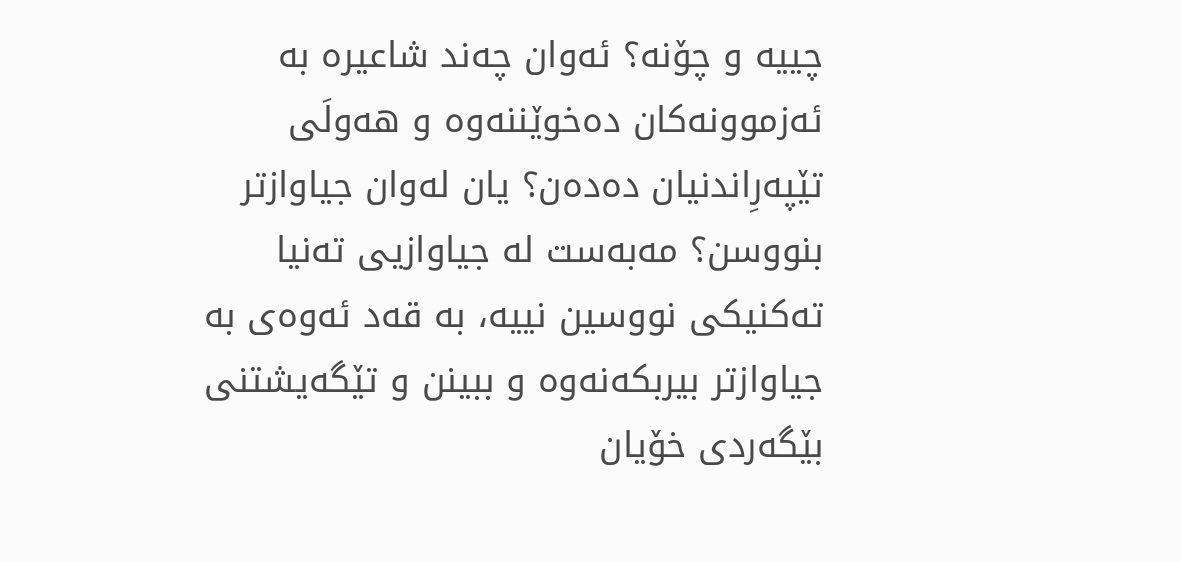چییه‌ و چۆنه‌؟ ئه‌وان چه‌ند شاعیره‌ به‌ ئه‌زموونه‌كان ده‌خوێننه‌وه‌ و هه‌ولَی تێپه‌رِاندنیان ده‌ده‌ن؟ یان له‌وان جیاوازتر بنووسن؟ مه‌به‌ست له‌ جیاوازیی ته‌نیا ته‌كنیكی نووسین نییه‌، به‌ قه‌د ئه‌وه‌ی به‌ جیاوازتر بیربكه‌نه‌وه‌ و ببینن و تێگه‌یشتنی بێگه‌ردی خۆیان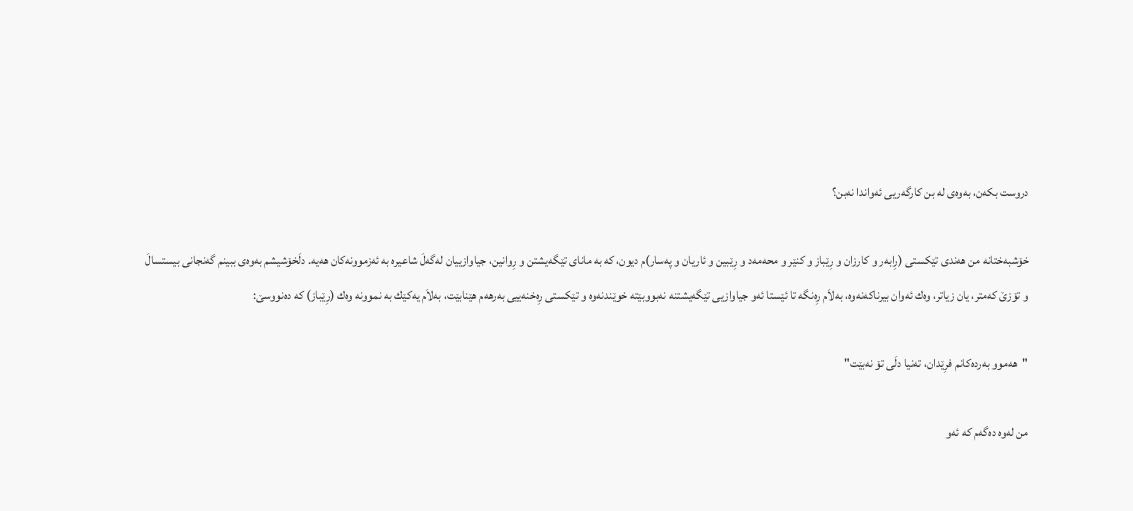دروست بكه‌ن، به‌وه‌ی له‌ بن كارگه‌ریی ئه‌واندا نه‌بن؟

خۆشبه‌ختانه‌ من هه‌ندی تێكستی (رِابه‌ر و كارزان و رِێباز و كنێر و محه‌مه‌د و رِێبین و ئاریان و په‌سار)م دیون، كه‌ به‌ مانای تێگه‌یشتن و رِوانین، جیاوازییان له‌گه‌لَ شاعیره‌ به‌ ئه‌زموونه‌كان هه‌یه‌. دلَخۆشیشم به‌وه‌ی ببینم گه‌نجانی بیستسالَ و تۆزێ كه‌متر، یان زیاتر، وه‌ك ئه‌وان بیرناكه‌نه‌وه‌، به‌لاَم رِه‌نگه‌ تا ئێستا ئه‌و جیاوازیی تێگه‌یشتنه‌ نه‌بووبێته‌ خوێندنه‌وه‌ و تێكستی رِه‌خنه‌ییی به‌رهه‌م هێنابێت، به‌لاَم یه‌كێك به‌ نموونه‌ وه‌ك (رِێباز) كه‌ ده‌نووسێ:

"هه‌موو به‌رده‌كانم فرِێدان، ته‌نیا دلَی تۆ نه‌بێت"

من له‌وه‌ ده‌گه‌م كه‌ ئه‌و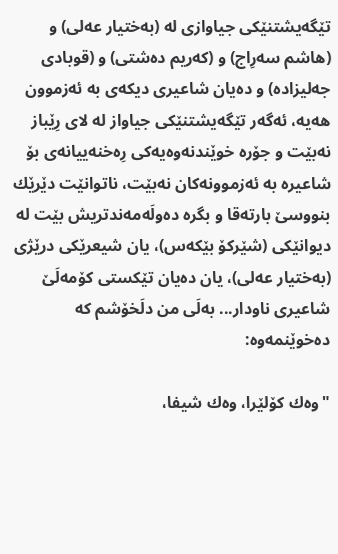تێگه‌یشتنێكی جیاوازی له‌ (به‌ختیار عه‌لی) و (هاشم سه‌رِاج) و (كه‌ریم ده‌شتی) و (قوبادی جه‌لیزاده‌) و ده‌یان شاعیری دیكه‌ی به‌ ئه‌زموون هه‌یه‌، ئه‌گه‌ر تێگه‌یشتنێكی جیاواز له‌ لای رِێباز نه‌بێت و جۆره‌ خوێندنه‌وه‌یه‌كی رِه‌خنه‌ییانه‌ی بۆ شاعیره‌ به‌ ئه‌زموونه‌كان نه‌بێت، ناتوانێت دێرێك بنووسێ بارته‌قا و بگره‌ ده‌ولَه‌مه‌ندتریش بێت له‌ دیوانێكی (شێركۆ بێكه‌س)، یان شیعرێكی درێژی (به‌ختیار عه‌لی)، یان ده‌یان تێكستی كۆمه‌لَێ شاعیری ناودار... به‌لَی من دلَخۆشم كه‌ ده‌خوێنمه‌وه‌:

"وه‌ك كۆلێرا، وه‌ك شیفا،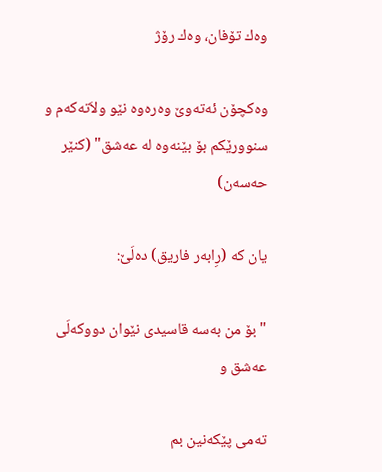وه‌ك تۆفان، وه‌ك رۆژ

وه‌كچۆن ئه‌ته‌وێ وه‌ره‌وه‌ نێو ولاَته‌كه‌م و سنوورێكم بۆ بێنه‌وه‌ له‌ عه‌شق" (كنێر حه‌سه‌ن)

یان كه‌ (رِابه‌ر فاریق) ده‌لَێ:

"بۆ من به‌سه‌ قاسیدی نێوان دووكه‌لَی عه‌شق و

ته‌می پێكه‌نین بم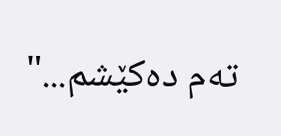ته‌م ده‌كێشم..."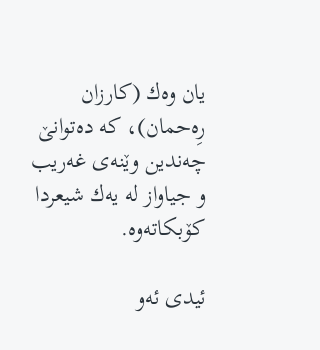یان وه‌ك (كارزان رِه‌حمان)، كه‌ ده‌توانێ چه‌ندین وێنه‌ی غه‌ریب و جیاواز له‌ یه‌ك شیعردا كۆبكاته‌وه‌.

ئیدی ئه‌و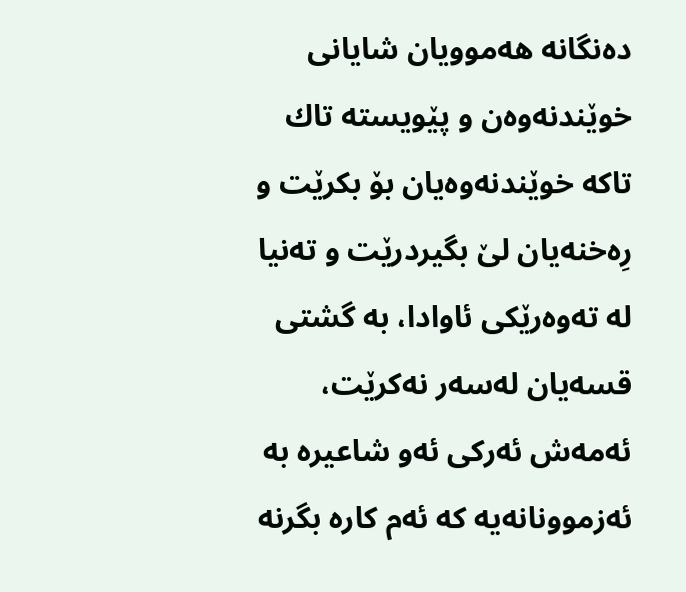ده‌نگانه‌ هه‌موویان شایانی خوێندنه‌وه‌ن و پێویسته‌ تاك تاكه‌ خوێندنه‌وه‌یان بۆ بكرێت و رِه‌خنه‌یان لێ بگیردرێت و ته‌نیا له‌ ته‌وه‌رێكی ئاوادا، به‌ گشتی قسه‌یان له‌سه‌ر نه‌كرێت، ئه‌مه‌ش ئه‌ركی ئه‌و شاعیره‌ به‌ ئه‌زموونانه‌یه‌ كه‌ ئه‌م كاره‌ بگرنه‌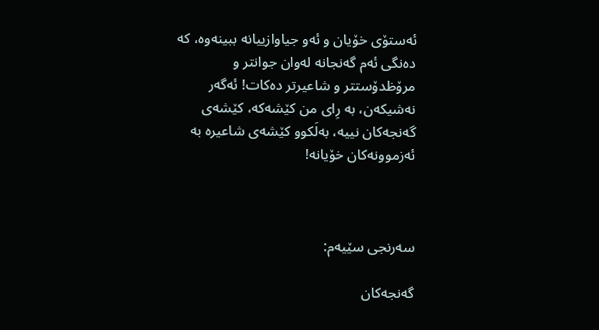ئه‌ستۆی خۆیان و ئه‌و جیاوازییانه‌ ببینه‌وه‌، كه‌ ده‌نگی ئه‌م گه‌نجانه‌ له‌وان جوانتر و مرۆظدۆستتر و شاعیرتر ده‌كات! ئه‌گه‌ر نه‌شیكه‌ن، به‌ رِای من كێشه‌كه‌، كێشه‌ی گه‌نجه‌كان نییه‌، به‌لَكوو كێشه‌ی شاعیره‌ به‌ ئه‌زموونه‌كان خۆیانه‌!



سه‌رنجی سێیه‌م:

گه‌نجه‌كان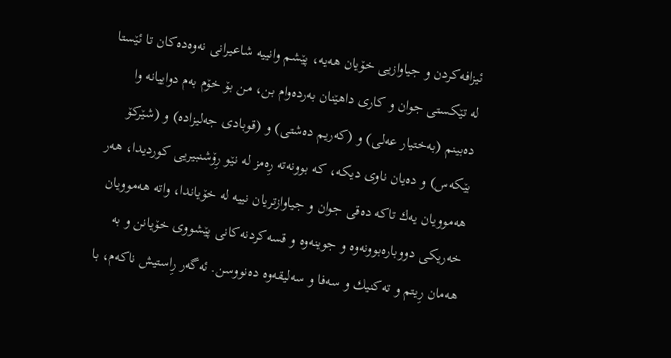ئیزافه‌كردن و جیاوازیی خۆیان هه‌یه‌، پێشم وانییه‌ شاعیرانی نه‌وه‌ده‌كان تا ئێستا له‌ تێكستی جوان و كاری داهێنان به‌رده‌وام بن، من بۆ خۆم به‌م دواییانه‌ وا ده‌بینم (به‌ختیار عه‌لی) و (كه‌ریم ده‌شتی) و (قوبادی جه‌لیزاده‌) و (شێركۆ بێكه‌س) و ده‌یان ناوی دیكه‌، كه‌ بوونه‌ته‌ رِه‌مز له‌ نێو رِۆشنبیریی كوردیدا، هه‌ر هه‌موویان یه‌ك تاكه‌ ده‌قی جوان و جیاوازتریان نییه‌ له‌ خۆیاندا، واته‌ هه‌موویان خه‌ریكی دووباره‌بوونه‌وه‌ و جوینه‌وه‌ و قسه‌كردنه‌كانی پێشووی خۆیانن و به‌ هه‌مان رِیتم و ته‌كنیك و سه‌فا و سه‌لیقه‌وه‌ ده‌نووسن. ئه‌گه‌ر رِاستیش ناكه‌م، با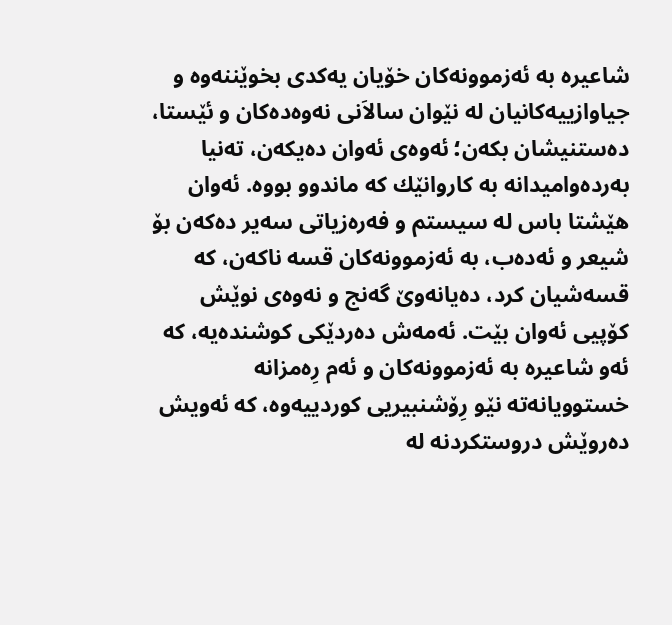شاعیره‌ به‌ ئه‌زموونه‌كان خۆیان یه‌كدی بخوێننه‌وه‌ و جیاوازییه‌كانیان له‌ نێوان سالاَنی نه‌وه‌ده‌كان و ئێستا، ده‌ستنیشان بكه‌ن؛ ئه‌وه‌ی ئه‌وان ده‌یكه‌ن، ته‌نیا به‌رده‌وامیدانه‌ به‌ كاروانێك كه‌ ماندوو بووه‌. ئه‌وان هێشتا باس له‌ سیستم و فه‌ره‌زیاتی سه‌یر ده‌كه‌ن بۆ شیعر و ئه‌ده‌ب، به‌ ئه‌زموونه‌كان قسه‌ ناكه‌ن، كه‌ قسه‌شیان كرد، ده‌یانه‌وێ گه‌نج و نه‌وه‌ی نوێش كۆپیی ئه‌وان بێت. ئه‌مه‌ش ده‌ردێكی كوشنده‌یه‌، كه‌ ئه‌و شاعیره‌ به‌ ئه‌زموونه‌كان و ئه‌م رِه‌مزانه‌ خستوویانه‌ته‌ نێو رِۆشنبیریی كوردییه‌وه‌، كه‌ ئه‌ویش ده‌روێش دروستكردنه‌ له‌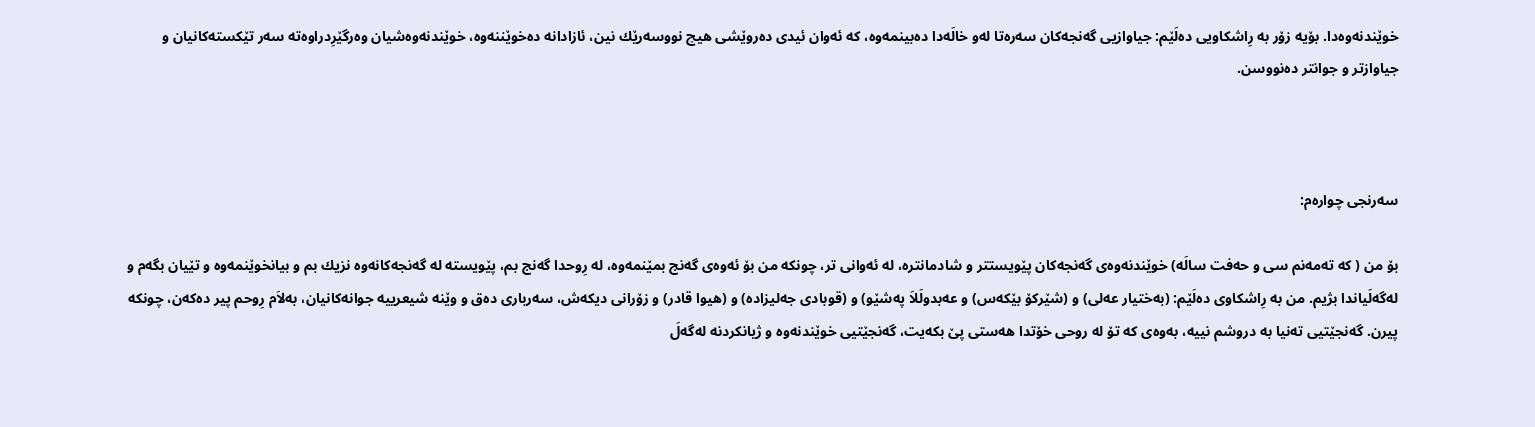خوێندنه‌وه‌دا. بۆیه‌ زۆر به‌ رِاشكاویی ده‌لَێم: جیاوازیی گه‌نجه‌كان سه‌ره‌تا له‌و خالَه‌دا ده‌بینمه‌وه‌، كه‌ ئه‌وان ئیدی ده‌روێشی هیچ نووسه‌رێك نین، ئازادانه‌ ده‌خوێننه‌وه‌، خوێندنه‌وه‌شیان وه‌رگێرِدراوه‌ته‌ سه‌ر تێكسته‌كانیان و جیاوازتر و جوانتر ده‌نووسن.



سه‌رنجی چواره‌م:

بۆ من ( كه‌ ته‌مه‌نم سی و حه‌فت سالَه‌) خوێندنه‌وه‌ی گه‌نجه‌كان پێویستتر و شادمانتره‌، له‌ ئه‌وانی تر، چونكه‌ من بۆ ئه‌وه‌ی گه‌نج بمێنمه‌وه‌، له‌ رِوحدا گه‌نج بم، پێویسته‌ له‌ گه‌نجه‌كانه‌وه‌ نزیك بم و بیانخوێنمه‌وه‌ و تێیان بگه‌م و له‌گه‌لَیاندا بژیم. من به‌ رِاشكاوی ده‌لَێم: (به‌ختیار عه‌لی) و (شێركۆ بێكه‌س) و عه‌بدولَلاَ په‌شێو) و (قوبادی جه‌لیزاده‌) و (هیوا قادر) و زۆرانی دیكه‌ش، سه‌رباری ده‌ق و وێنه‌ شیعرییه‌ جوانه‌كانیان، به‌لاَم رِوحم پیر ده‌كه‌ن، چونكه‌ پیرن. گه‌نجێتیی ته‌نیا به‌ دروشم نییه‌، به‌وه‌ی كه‌ تۆ له‌ روحی خۆتدا هه‌ستی پێ بكه‌یت، گه‌نجێتیی خوێندنه‌وه‌ و ژیانكردنه‌ له‌گه‌لَ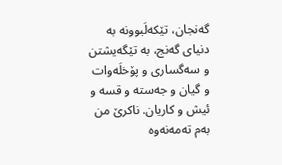گه‌نجان، تێكه‌لَبوونه‌ به‌ دنیای گه‌نج، به‌ تێگه‌یشتن و سه‌گساری و پۆخلَه‌وات و گیان و جه‌سته‌ و قسه‌ و ئیش و كاریان. ناكرێ من به‌م ته‌مه‌نه‌وه‌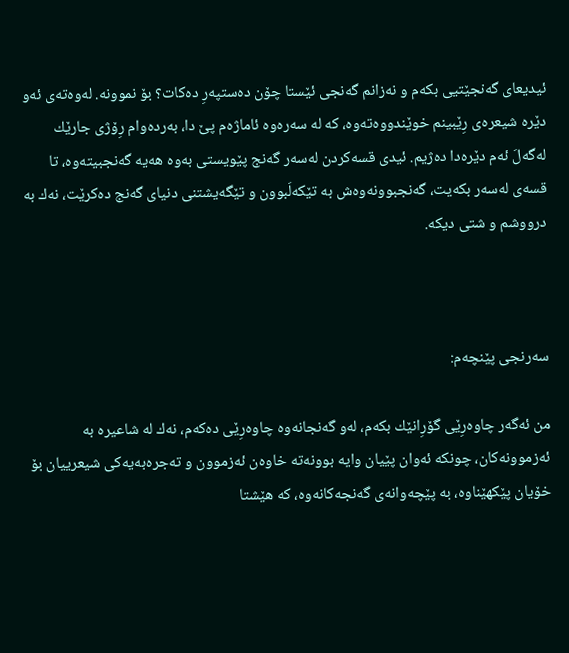ئیدیعای گه‌نجێتیی بكه‌م و نه‌زانم گه‌نجی ئێستا چۆن ده‌ستپه‌رِ ده‌كات؟ بۆ نموونه‌. له‌وه‌ته‌ی ئه‌و دێره‌ شیعره‌ی رِێبینم خوێندووه‌ته‌وه‌، كه‌ له‌ سه‌ره‌وه‌ ئاماژه‌م پێ دا، به‌رده‌وام رِۆژی جارێك له‌گه‌لَ ئه‌م دێره‌دا ده‌ژیم. ئیدی قسه‌كردن له‌سه‌ر گه‌نج پێویستی به‌وه‌ هه‌یه‌ گه‌نجبیته‌وه‌، تا قسه‌ی له‌سه‌ر بكه‌یت، گه‌نجبوونه‌وه‌ش به‌ تێكه‌لَبوون و تێگه‌یشتنی دنیای گه‌نج ده‌كرێت، نه‌ك به‌ درووشم و شتی دیكه‌.



سه‌رنجی پێنچه‌م:

من ئه‌گه‌ر چاوه‌رِێی گۆرِانێك بكه‌م، له‌و گه‌نجانه‌وه‌ چاوه‌رِێی ده‌كه‌م، نه‌ك له‌ شاعیره‌ به‌ ئه‌زموونه‌كان، چونكه‌ ئه‌وان پێیان وایه‌ بوونه‌ته‌ خاوه‌ن ئه‌زموون و ته‌جره‌به‌یه‌كی شیعرییان بۆ خۆیان پێكهێناوه‌، به‌ پێچه‌وانه‌ی گه‌نجه‌كانه‌وه‌، كه‌ هێشتا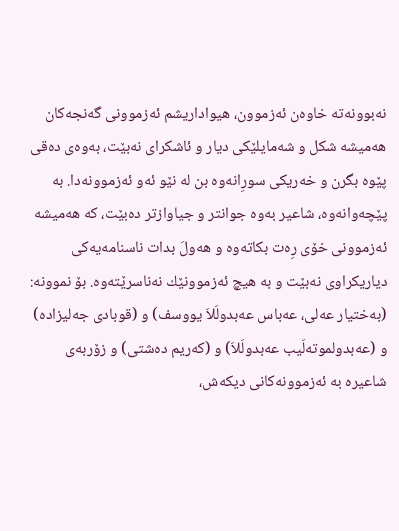نه‌بوونه‌ته‌ خاوه‌ن ئه‌زموون، هیواداریشم ئه‌زموونی گه‌نجه‌كان هه‌میشه‌ شكل و شه‌مایلێكی دیار و ئاشكرای نه‌بێت، به‌وه‌ی ده‌قی پێوه‌ بگرن و خه‌ریكی سورِانه‌وه‌ بن له‌ نێو ئه‌و ئه‌زموونه‌دا. به‌ پێچه‌وانه‌وه‌، شاعیر به‌وه‌ جوانتر و جیاوازتر ده‌بێت، كه‌ هه‌میشه‌ ئه‌زموونی خۆی رِه‌ت بكاته‌وه‌ و هه‌ولَ بدات ناسنامه‌یه‌كی دیاریكراوی نه‌بێت و به‌ هیچ ئه‌زموونێك نه‌ناسرێته‌وه‌. بۆ نموونه‌: (به‌ختیار عه‌لی، عه‌باس عه‌بدولَلاَ یووسف) و (قوبادی جه‌لیزاده‌) و (عه‌بدولموته‌لَیب عه‌بدولَلاَ) و (كه‌ریم ده‌شتی) و زۆربه‌ی شاعیره‌ به‌ ئه‌زموونه‌كانی دیكه‌ش،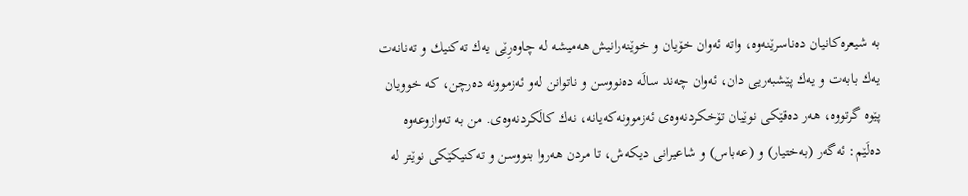به‌ شیعره‌كانیان ده‌ناسرێنه‌وه‌، واته‌ ئه‌وان خۆیان و خوێنه‌رانیش هه‌میشه‌ له‌ چاوه‌رِێی یه‌ك ته‌كنیك و ته‌نانه‌ت یه‌ك بابه‌ت و یه‌ك پێشبه‌ریی دان، ئه‌وان چه‌ند سالَه‌ ده‌نووسن و ناتوانن له‌و ئه‌زموونه‌ ده‌رچن، كه‌ خوویان پێوه‌ گرتووه‌، هه‌ر ده‌قێكی نوێیان تۆخكردنه‌وه‌ی ئه‌زموونه‌كه‌یانه‌، نه‌ك كالَكردنه‌وه‌ی. من به‌ ته‌وازوعه‌وه‌ ده‌لَێم: ئه‌گه‌ر (به‌ختیار) و (عه‌باس) و شاعیرانی دیكه‌ش، تا مردن هه‌روا بنووسن و ته‌كنیكێكی نوێتر له‌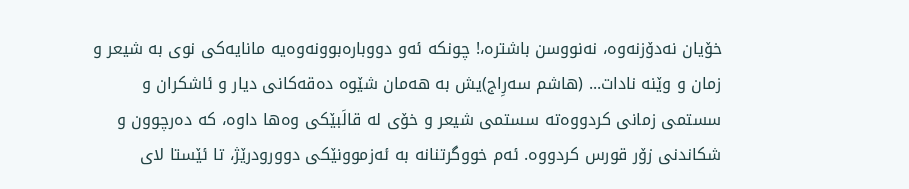خۆیان نه‌دۆزنه‌وه‌، نه‌نووسن باشتره‌،! چونكه‌ ئه‌و دووباره‌بوونه‌وه‌یه‌ مانایه‌كی نوی به‌ شیعر و زمان و وێنه‌ نادات... (هاشم سه‌رِاج)یش به‌ هه‌مان شێوه‌ ده‌قه‌كانی دیار و ئاشكران و سستمی زمانی كردووه‌ته‌ سستمی شیعر و خۆی له‌ قالَبێكی وه‌ها داوه‌، كه‌ ده‌رچوون و شكاندنی زۆر قورس كردووه‌. ئه‌م خووگرتنانه‌ به‌ ئه‌زموونێكی دوورودرێژ، تا ئێستا لای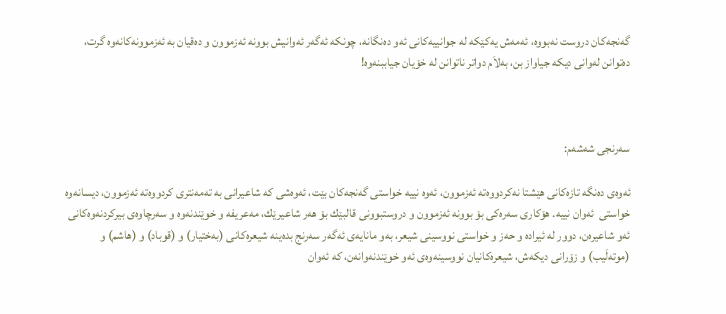گه‌نجه‌كان دروست نه‌بووه‌، ئه‌مه‌ش یه‌كێكه‌ له‌ جوانییه‌كانی ئه‌و ده‌نگانه‌، چونكه‌ ئه‌گه‌ر ئه‌وانیش بوونه‌ ئه‌زموون و ده‌قیان به‌ ئه‌زموونه‌كانه‌وه‌ گرت، ده‌توانن له‌وانی دیكه‌ جیاواز بن، به‌لاَم دواتر ناتوانن له‌ خۆیان جیاببنه‌وه‌!



سه‌رنجی شه‌شه‌م:

ئه‌وه‌ی ده‌نگه‌ تازه‌كانی هێشتا نه‌كردووه‌ته‌ ئه‌زموون، ئه‌وه‌ نییه‌ خواستی گه‌نجه‌كان بێت، ئه‌وه‌شی كه‌ شاعیرانی به‌ ته‌مه‌نتری كردووه‌ته‌ ئه‌زموون، دیسانه‌وه‌ خواستی  ئه‌وان نییه‌. هۆكاری سه‌ره‌كی بۆ بوونه‌ ئه‌زموون و دروستبوونی قالبێك بۆ هه‌ر شاعیرێك، مه‌عریفه‌ و خوێندنه‌وه‌ و سه‌رچاوه‌ی بیركردنه‌وه‌كانی ئه‌و شاعیره‌ن، دوور له‌ ئیراده‌ و حه‌ز و خواستی نووسینی شیعر، به‌و مانایه‌ی ئه‌گه‌ر سه‌رنج بده‌ینه‌ شیعره‌كانی (به‌ختیار) و (قوباد) و (هاشم) و (موته‌لَیب) و زۆرانی دیكه‌ش، شیعره‌كانیان نووسینه‌وه‌ی ئه‌و خوێندنه‌وانه‌ن، كه‌ ئه‌وان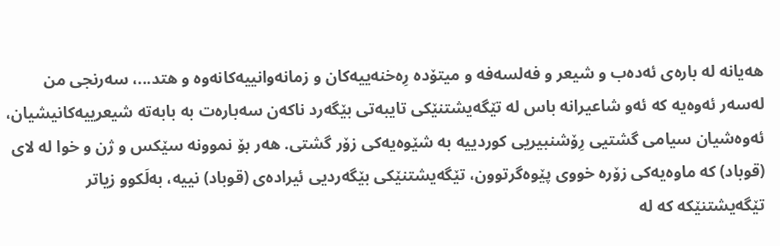هه‌یانه‌ له‌ باره‌ی ئه‌ده‌ب و شیعر و فه‌لسه‌فه‌ و میتۆده‌ رِه‌خنه‌ییه‌كان و زمانه‌وانییه‌كانه‌وه‌ و هتد...، سه‌رنجی من له‌سه‌ر ئه‌وه‌یه‌ كه‌ ئه‌و شاعیرانه‌ باس له‌ تێگه‌یشتنێكی تایبه‌تی بێگه‌رد ناكه‌ن سه‌باره‌ت به‌ بابه‌ته‌ شیعرییه‌كانیشیان، ئه‌وه‌شیان سیامی گشتیی رِۆشنبیریی كوردییه‌ به‌ شێوه‌یه‌كی زۆر گشتی. هه‌ر بۆ نموونه‌ سێكس و ژن و خوا له‌ لای (قوباد) كه‌ ماوه‌یه‌كی زۆره‌ خووی پێوه‌گرتوون، تێگه‌یشتنێكی بێگه‌ردیی ئیراده‌ی (قوباد) نییه‌، به‌لَكوو زیاتر تێگه‌یشتنێكه‌ كه‌ له‌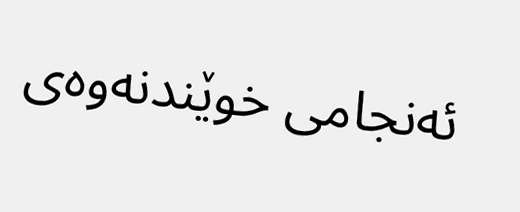ئه‌نجامی خوێندنه‌وه‌ی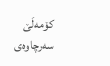كۆمه‌لَێ سه‌رچاوه‌ی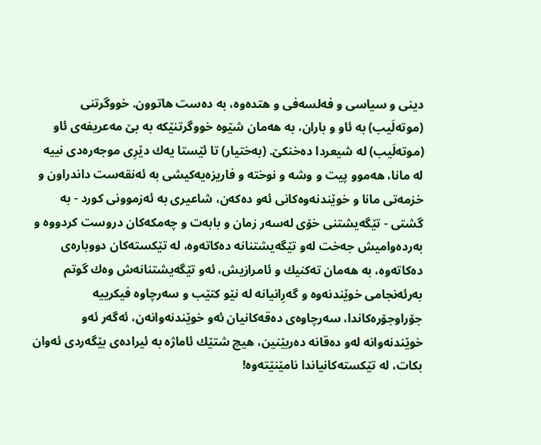دینی و سیاسی و فه‌لسه‌فی و هتده‌وه‌، به‌ ده‌ست هاتوون. خووگرتنی (موته‌لَیب) به‌ ئاو و باران، به‌ هه‌مان شێوه‌ خووگرتنێكه‌ به‌ بێ مه‌عریفه‌ی ئاو (موته‌لَیب) له‌ شیعردا ده‌خنكێ. (به‌ختیار) تا ئێستا یه‌ك دێرِی موجه‌ره‌دی نییه‌ له‌ مانا، هه‌موو پیت و وشه‌ و نوخته‌ و فاریزه‌یه‌كیشی به‌ ئه‌نقه‌ست داندراون و خزمه‌تی مانا و خوێندنه‌وه‌كانی ئه‌و ده‌كه‌ن، شاعیری به‌ ئه‌زموونی كورد - به‌ گشتی - تێگه‌یشتنی خۆی له‌سه‌ر زمان و بابه‌ت و چه‌مكه‌كان دروست كردووه‌ و به‌رده‌وامیش جه‌خت له‌و تێگه‌یشتنانه‌ ده‌كاته‌وه‌، له‌ تێكسته‌كان دووباره‌ی ده‌كاته‌وه‌، به‌ هه‌مان ته‌كنیك و ئامرازیش، ئه‌و تێگه‌یشتنانه‌ش وه‌ك گوتم به‌رئه‌نجامی خوێندنه‌وه‌ و گه‌رِانیانه‌ له‌ نێو كتێب و سه‌رچاوه‌ فیكرییه‌ جۆراوجۆره‌كاندا، سه‌رچاوه‌ی ده‌قه‌كانیان ئه‌و خوێندنه‌وانه‌ن، ئه‌گه‌ر ئه‌و خوێندنه‌وانه‌ له‌و ده‌قانه‌ ده‌ربێنین، هیچ شتێك ئاماژه‌ به‌ ئیراده‌ی بێگه‌ردی ئه‌وان بكات، له‌ تێكسته‌كانیاندا نامێنێته‌وه‌!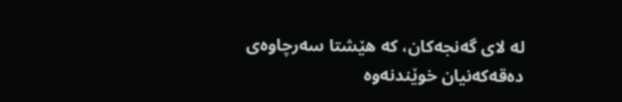له‌ لای گه‌نجه‌كان، كه‌ هێشتا سه‌رچاوه‌ی ده‌قه‌كه‌نیان خوێندنه‌وه‌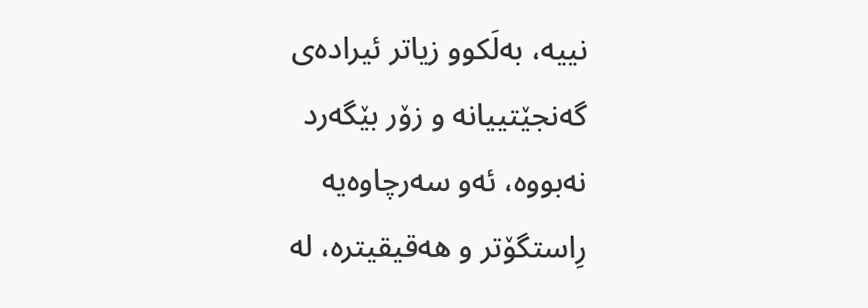نییه‌، به‌لَكوو زیاتر ئیراده‌ی گه‌نجێتییانه‌ و زۆر بێگه‌رد نه‌بووه‌، ئه‌و سه‌رچاوه‌یه‌ رِاستگۆتر و هه‌قیقیتره‌، له‌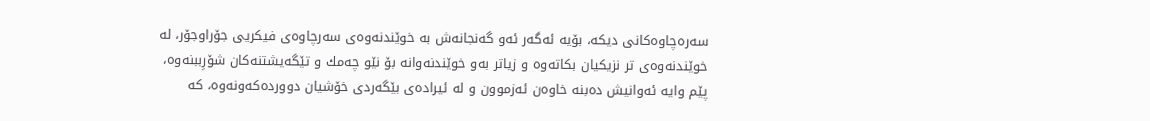سه‌ره‌چاوه‌كانی دیكه‌، بۆیه‌ ئه‌گه‌ر ئه‌و گه‌نجانه‌ش به‌ خوێندنه‌وه‌ی سه‌رچاوه‌ی فیكریی جۆراوجۆر، له‌ خوێندنه‌وه‌ی تر نزیكیان بكاته‌وه‌ و زیاتر به‌و خوێندنه‌وانه‌ بۆ نێو چه‌مك و تێگه‌یشتنه‌كان شۆرِببنه‌وه‌، پێم وایه‌ ئه‌وانیش ده‌بنه‌ خاوه‌ن ئه‌زموون و له‌ ئیراده‌ی بێگه‌ردی خۆشیان دوورده‌كه‌ونه‌وه‌، كه‌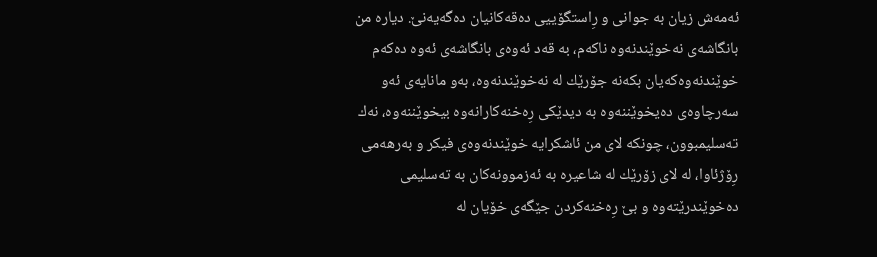ئه‌مه‌ش زیان به‌ جوانی و رِاستگۆییی ده‌قه‌كانیان ده‌گه‌یه‌نێ. دیاره‌ من بانگاشه‌ی نه‌خوێندنه‌وه‌ ناكه‌م، به‌ قه‌د ئه‌وه‌ی بانگاشه‌ی ئه‌وه‌ ده‌كه‌م خوێندنه‌وه‌كه‌یان بكه‌نه‌ جۆرێك له‌ نه‌خوێندنه‌وه‌، به‌و مانایه‌ی ئه‌و سه‌رچاوه‌ی ده‌یخوێننه‌وه‌ به‌ دیدێكی رِه‌خنه‌كارانه‌وه‌ بیخوێننه‌وه‌، نه‌ك ته‌سلیمبوون، چونكه‌ لای من ئاشكرایه‌ خوێندنه‌وه‌ی فیكر و به‌رهه‌می رِۆژئاوا، له‌ لای زۆرێك له‌ شاعیره‌ به‌ ئه‌زموونه‌كان به‌ ته‌سلیمی ده‌خوێندرێته‌وه‌ و بێ رِه‌خنه‌كردن جێگه‌ی خۆیان له‌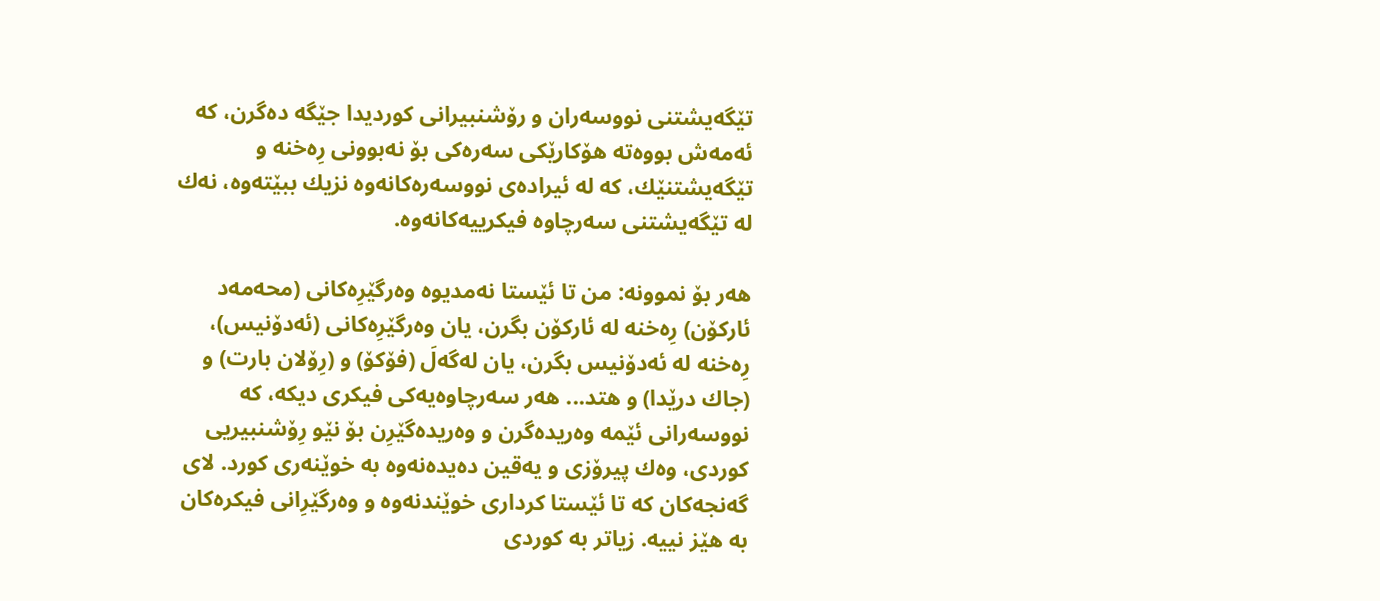تێگه‌یشتنی نووسه‌ران و رۆشنبیرانی كوردیدا جێگه‌ ده‌گرن، كه‌ ئه‌مه‌ش بووه‌ته‌ هۆكارێكی سه‌ره‌كی بۆ نه‌بوونی رِه‌خنه‌ و تێگه‌یشتنێك، كه‌ له‌ ئیراده‌ی نووسه‌ره‌كانه‌وه‌ نزیك ببێته‌وه‌، نه‌ك له‌ تێگه‌یشتنی سه‌رچاوه‌ فیكرییه‌كانه‌وه‌.

هه‌ر بۆ نموونه‌: من تا ئێستا نه‌مدیوه‌ وه‌رگێرِه‌كانی (محه‌مه‌د ئاركۆن) رِه‌خنه‌ له‌ ئاركۆن بگرن، یان وه‌رگێرِه‌كانی (ئه‌دۆنیس)، رِه‌خنه‌ له‌ ئه‌دۆنیس بگرن، یان له‌گه‌لَ (فۆكۆ) و (رِۆلان بارت) و (جاك درێدا) و هتد... هه‌ر سه‌رچاوه‌یه‌كی فیكری دیكه‌، كه‌ نووسه‌رانی ئێمه‌ وه‌ریده‌گرن و وه‌ریده‌گێرِن بۆ نێو رِۆشنبیریی كوردی، وه‌ك پیرۆزی و یه‌قین ده‌یده‌نه‌وه‌ به‌ خوێنه‌ری كورد. لای گه‌نجه‌كان كه‌ تا ئێستا كرداری خوێندنه‌وه‌ و وه‌رگێرِانی فیكره‌كان به‌ هێز نییه‌. زیاتر به‌ كوردی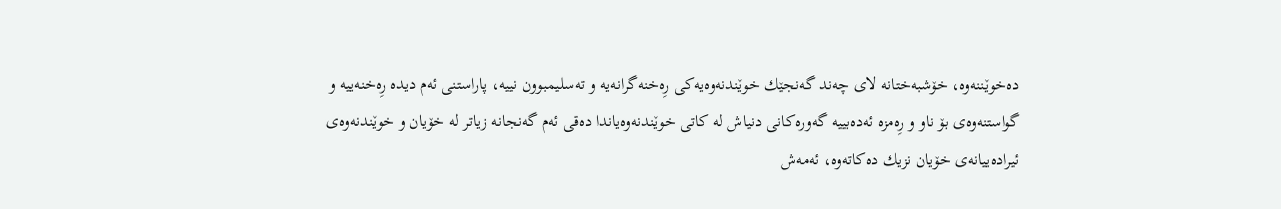ده‌خوێننه‌وه‌، خۆشبه‌ختانه‌ لای چه‌ند گه‌نجێك خوێندنه‌وه‌یه‌كی رِه‌خنه‌گرانه‌یه‌ و ته‌سلیمبوون نییه‌، پاراستنی ئه‌م دیده‌ رِه‌خنه‌ییه‌ و گواستنه‌وه‌ی بۆ ناو و رِه‌مزه‌ ئه‌ده‌بییه‌ گه‌وره‌كانی دنیاش له‌ كاتی خوێندنه‌وه‌یاندا ده‌قی ئه‌م گه‌نجانه‌ زیاتر له‌ خۆیان و خوێندنه‌وه‌ی ئیراده‌ییانه‌ی خۆیان نزیك ده‌كاته‌وه‌، ئه‌مه‌ش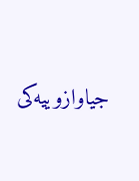جیاوازوییه‌كی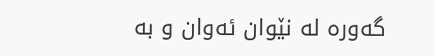گه‌وره‌ له‌ نێوان ئه‌وان و به‌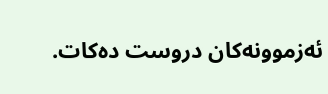ئه‌زموونه‌كان دروست ده‌كات.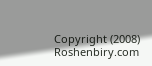Copyright (2008) Roshenbiry.com